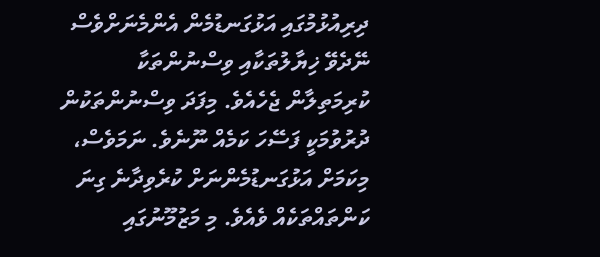ދިރިއުޅުމުގައި އަޅުގަނޑުމެން އެންމެނަށްވެސް ނޭދެވޭ ޚިޔާލުތަކާއި ވިސްނުންތަކާ ކުރިމަތިލާން ޖެހެއެވެ. މިފަދަ ވިސްނުންތަކުން ދުރުވުމަކީ ފަސޭހަ ކަމެއް ނޫނެވެ. ނަމަވެސް، މިކަމަށް އަޅުގަނޑުމެންނަށް ކުރެވިދާނެ ގިނަ ކަންތައްތަކެއް ވެއެވެ. މި މަޒުމޫނުގައި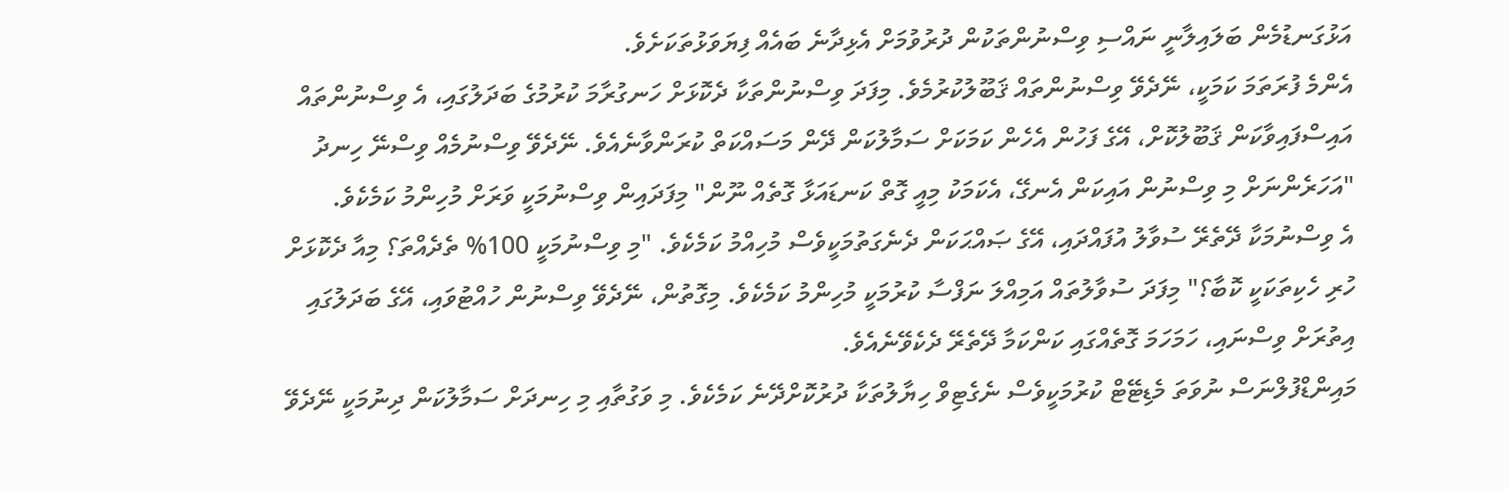އަޅުގަނޑުމެން ބަލައިލާނީ ނައްސި ވިސްނުންތަކުން ދުރުވުމަށް އެޅިދާނެ ބައެއް ފިޔަވަޅުތަކަށެވެ.
އެންމެ ފުރަތަމަ ކަމަކީ، ނޭދެވޭ ވިސްނުންތައް ޤަބޫލުކުރުމެވެ. މިފަދަ ވިސްނުންތަކާ ދެކޮޅަށް ހަނގުރާމަ ކުރުމުގެ ބަދަލުގައި، އެ ވިސްނުންތައް އައިސްފައިވާކަން ޤަބޫލުކޮށް، އޭގެ ފަހުން އެހެން ކަމަކަށް ސަމާލުކަން ދޭން މަސައްކަތް ކުރަންވާނެއެވެ. ނޭދެވޭ ވިސްނުމެއް ވިސްނޭ ހިނދު "އަހަރެންނަށް މި ވިސްނުން އައިކަން އެނގޭ، އެކަމަކު މިއީ ގޮތް ކަނޑައަޅާ ގޮތެއް ނޫން" މިފަދައިން ވިސްނުމަކީ ވަރަށް މުހިންމު ކަމެކެވެ.
އެ ވިސްނުމަކާ ދޭތެރޭ ސުވާލު އުފައްދައި، އޭގެ ޞައްޙަކަން ދެނެގަތުމަކީވެސް މުހިއްމު ކަމެކެވެ. "މި ވިސްނުމަކީ 100% ތެދެއްތަ؟ މިއާ ދެކޮޅަށް ހުރި ހެކިތަކަކީ ކޮބާ؟" މިފަދަ ސުވާލުތައް އަމިއްލަ ނަފްސާ ކުރުމަކީ މުހިންމު ކަމެކެވެ. މިގޮތުން، ނޭދެވޭ ވިސްނުން ހުއްޓުވައި، އޭގެ ބަދަލުގައި އިތުރަށް ވިސްނައި، ހަމަހަމަ ގޮތެއްގައި ކަންކަމާ ދޭތެރޭ ދެކެވޭނެއެވެ.
މައިންޑްފުލްނަސް ނުވަތަ މެޑިޓޭޓް ކުރުމަކީވެސް ނެގެޓިވް ހިޔާލުތަކާ ދުރުކޮށްދޭނެ ކަމެކެވެ. މި ވަގުތާއި މި ހިނދަށް ސަމާލުކަން ދިނުމަކީ ނޭދެވޭ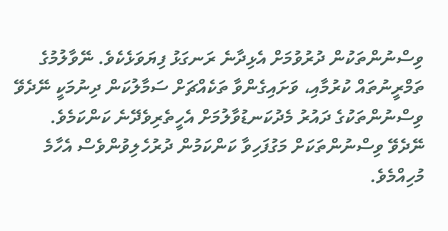ވިސްނުންތަކުން ދުރުވުމަށް އެޅިދާނެ ރަނގަޅު ފިޔަވަޅެކެވެ. ނޭވާލުމުގެ ތަމްރީނުތައް ކުރުމާއި، ވަށައިގެންވާ ތަކެއްޗަށް ސަމާލުކަން ދިނުމަކީ ނޭދެވޭ ވިސްނުންތަކުގެ ދައުރު މެދުކަނޑުވާލުމަށް އެހީތެރިވެދޭނެ ކަންކަމެވެ.
ނޭދެވޭ ވިސްނުންތަކަށް މަގުފަހިވާ ކަންކަމުން ދުރުހެލިވުންވެސް އެހާމެ މުހިއްމެވެ.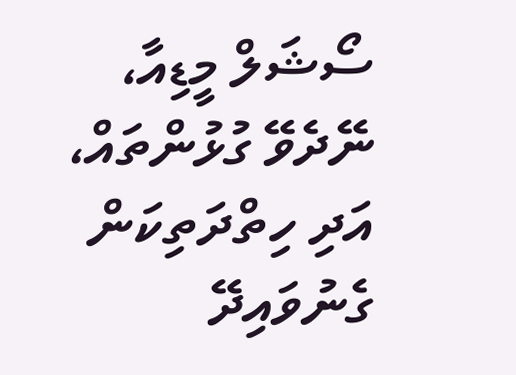ސޯޝަލް މީޑިއާ، ނޭދެވޭ ގުޅުންތައް، އަދި ހިތްދަތިކަން ގެނުވައިދޭ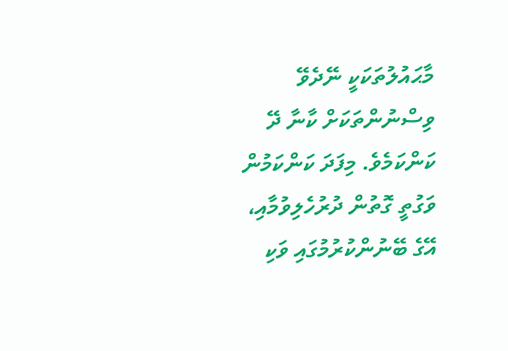މާޙައުލުތަކަކީ ނޭދެވޭ ވިސްނުންތަކަށް ކާނާ ދޭ ކަންކަމެވެ. މިފަދަ ކަންކަމުން ވަގުތީ ގޮތުން ދުރުހެލިވުމާއި، އޭގެ ބޭނުންކުރުމުގައި ވަކި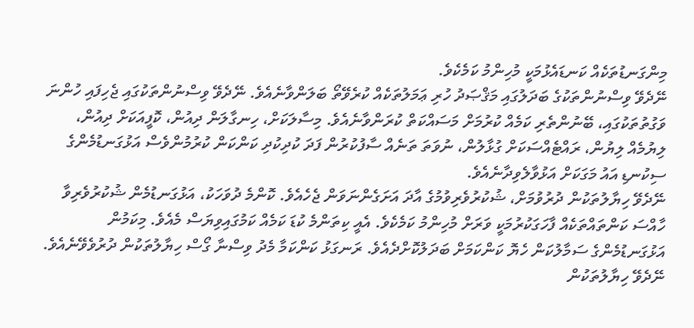މިންގަނޑުތަކެއް ކަނޑައެޅުމަކީ މުހިންމު ކަމެކެވެ.
ނޭދެވޭ ވިސްނުންތަކުގެ ބަދަލުގައި މަޤްޞަދު ހުރި ޢަމަލުތަކެއް ކުރެވޭތޯ ބަލަންވާނެއެވެ. ނޭދެވޭ ވިސްނުންތަކުގައި ޖެހިފައި ހުންނަ ވަގުތުތަކުގައި، ބޭނުންތެރި ކަމެއް ކުރުމަށް މަސައްކަތް ކުރަންވާނެއެވެ. މިސާލަކަށް، ހިނގާލަން ދިއުން، ކޮފީއަކަށް ދިއުން، ލިޔުމެއް ލިޔުން، ރައްޓެއްސަކަށް ގުޅާލުން، ނުވަތަ ތަނެއް ސާފުކުރުން ފަދަ ކުދިކުދި ކަންކަން ކުރުމުންވެސް އަޅުގަނޑުމެންގެ ސިކުނޑި އައު މަގަކަށް އަޅުވާލެވިދާނެއެވެ.
ނޭދެވޭ ހިޔާލުތަކުން ދުރުވުމަށް، ޝުކުރުވެރިވުމުގެ އާދަ އަށަގެންނަވަން ޖެހެއެވެ. ކޮންމެ ދުވަހަކު، އަޅުގަނޑުމެން ޝުކުރުވެރިވާ ހާއްސަ ކަންތައްތަކެއް ފާހަގަކުރުމަކީ ވަރަށް މުހިންމު ކަމެކެވެ. އެއީ ކިތަންމެ ކުޑަ ކަމެއް ކަމުގައިވިޔަސް މެއެވެ. މިކަމުން އަޅުގަނޑުމެންގެ ސަމާލުކަން ހެޔޮ ކަންކަމަށް ބަދަލުކޮށްދެއެވެ. ރަނގަޅު ކަންކަމާ މެދު ވިސްނާ ގޯސް ހިޔާލުތަކުން ދުރުވެވޭނެއެވެ.
ނޭދެވޭ ހިޔާލުތަކުން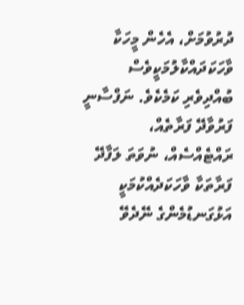ދުރުވުމަށް، އެހެން މީހަކާ ވާހަކަދައްކާލުމަކީވެސް ބުއްދިވެރި ކަމެކެވެ. ނަފްސާނީ ފަރުވާދޭ ފަރާތެއް، ރައްޓެއްސެއް، ނުވަތަ ލަފާދޭ ފަރާތަކާ ވާހަކަދެއްކުމަކީ އަޅުގަނޑުމެންގެ ނޭދެވޭ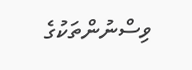ވިސްނުންތަކުގެ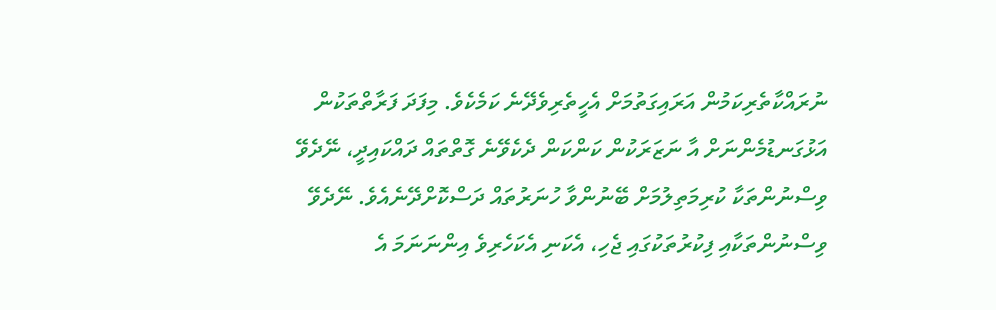ނުރައްކާތެރިކަމުން އަރައިގަތުމަށް އެހީތެރިވެދޭނެ ކަމެކެވެ. މިފަދަ ފަރާތްތަކުން އަޅުގަނޑުމެންނަށް އާ ނަޒަރަކުން ކަންކަން ދެކެވޭނެ ގޮތްތައް ދައްކައިދީ، ނޭދެވޭ ވިސްނުންތަކާ ކުރިމަތިލުމަށް ބޭނުންވާ ހުނަރުތައް ދަސްކޮށްދޭނެއެވެ. ނޭދެވޭ ވިސްނުންތަކާއި ފިކުރުތަކުގައި ޖެހި، އެކަނި އެކަހެރިވެ އިންނަނަމަ އެ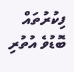ފިކުރުތައް ބޮޑުވެ އުތުރި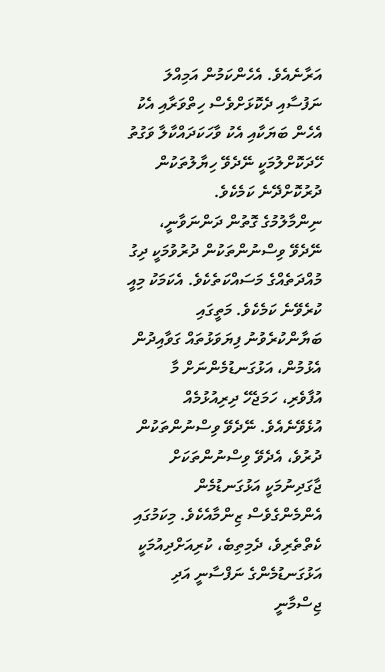އަރާނެއެވެ. އެހެންކަމުން އަމިއްލަ ނަފުސާއި ދެކޮޅަށްވެސް ހިތްވަރާއި އެކު އެހެން ބަޔަކާއި އެކު ވާހަކަދައްކާލާ ވަގުތު ހޭދަކޮށްލުމަކީ ނޭދެވޭ ހިޔާލުތަކުން ދުރުކޮށްދޭނެ ކަމެކެވެ.
ނިންމާލުމުގެ ގޮތުން ދަންނަވާނީ، ނޭދެވޭ ވިސްނުންތަކުން ދުރުވުމަކީ ދިގު މުއްދަތެއްގެ މަސައްކަތެކެވެ. އެކަމަކު މިއީ ކުރެވޭނެ ކަމެކެވެ. މަތީގައި ބަޔާންކުރެވުނު ފިޔަވަޅުތައް ގަވާއިދުން އެޅުމުން، އަޅުގަނޑުމެންނަށް މާ އުފާވެރި، ހަމަޖެހޭ ދިރިއުޅުމެއް އުޅެވޭނެއެވެ. ނޭދެވޭ ވިސްނުންތަކުން ދުރުވެ، އެދެވޭ ވިސްނުންތަކަށް ޖާގަދިނުމަކީ އަޅުގަނޑުމެން އެންމެންގެވެސް ޒިންމާއެކެވެ. މިކަމުގައި ކެތްތެރިވެ، ދެމިތިބެ، ކުރިއަށްދިއުމަކީ އަޅުގަނޑުމެންގެ ނަފްސާނީ އަދި ޖިސްމާނީ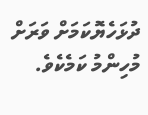ދުޅަހެޔޮކަމަށް ވަރަށް މުހިންމު ކަމެކެވެ.